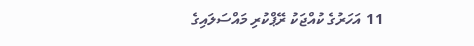11 އަހަރުގެ ކުއްޖަކު ރޭޕްކުރި މައްސަލައިގެ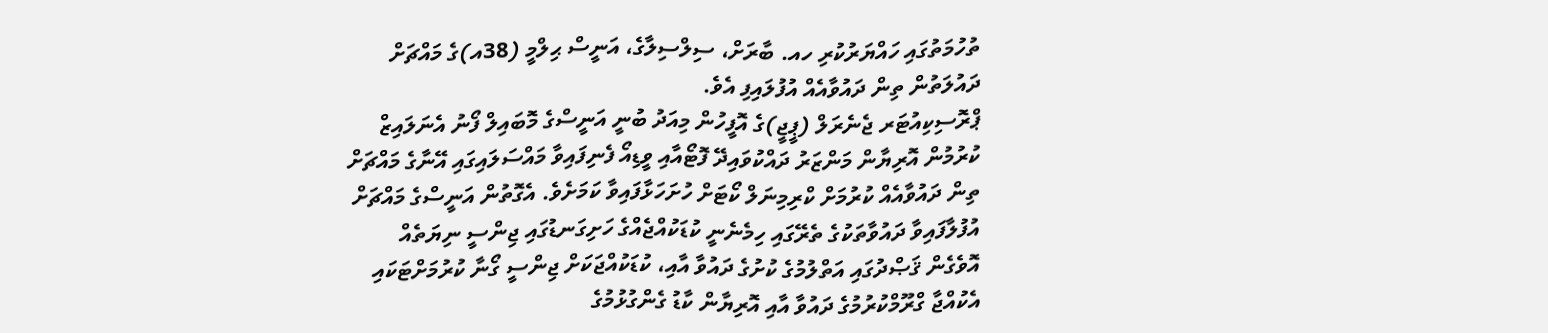ތުހުމަތުގައި ހައްޔަރުކުރި ހއ. ބާރަށް، ސިލްސިލާގެ، އަނީސް ޙިލްމީ (38އ)ގެ މައްޗަށް ދައުލަތުން ތިން ދައުވާއެއް އުފުލައިފި އެވެ.
ޕްރޮސިކިއުޓަރ ޖެނެރަލް (ޕީޖީ)ގެ އޮފީހުން މިއަދު ބުނީ އަނީސްގެ މޮބައިލް ފޯނު އެނަލައިޒް ކުރުމުން އޮރިޔާން މަންޒަރު ދައްކުވައިދޭ ފޮޓޯއާއި ވީޑިއޯ ފެނިފައިވާ މައްސަލައިގައި އޭނާގެ މައްޗަށް ތިން ދައުވާއެއް ކުރުމަށް ކްރިމިނަލް ކޯޓަށް ހުށަހަޅާފައިވާ ކަމަށެވެ. އެގޮތުން އަނީސްގެ މައްޗަށް އުފުލާފައިވާ ދައުވާތަކުގެ ތެރޭގައި ހިމެނެނީ ކުޑަކުއްޖެއްގެ ހަށިގަނޑުގައި ޖިންސީ ނިޔަތެއް އޮވެގެން ޤަޞްދުގައި އަތްލުމުގެ ކުށުގެ ދައުވާ އާއި، ކުޑަކުއްޖަކަށް ޖިންސީ ގޯނާ ކުރުމަށްޓަކައި އެކުއްޖާ ގްރޫމްކުރުމުގެ ދައުވާ އާއި އޮރިޔާން ކާޑު ގެންގުޅުމުގެ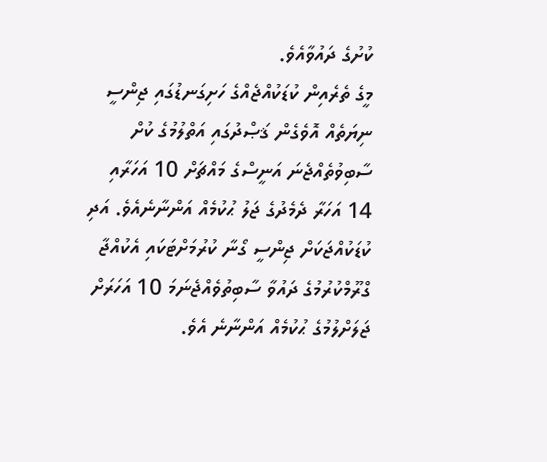ކުށުގެ ދައުވާއެވެ.
މީގެ ތެރެއިން ކުޑަކުއްޖެއްގެ ހަށިގަނޑުގައި ޖިންސީ ނިޔަތެއް އޮވެގެން ޤަޞްދުގައި އަތްލުމުގެ ކުށް ސާބިވުތެއްޖެނަ އަނީސްގެ މައްޗަށް 10 އަހަރާއި 14 އަހަރާ ދެމެދުގެ ޖަލު ޙުކުމެއް އަންނާނެއެވެ. އަދި ކުޑަކުއްޖަކަށް ޖިންސީ ގޯނާ ކުރުމަށްޓަކައި އެކުއްޖާ ގްރޫމްކުރުމުގެ ދައުވާ ސާބިތުވެއްޖެނަމަ 10 އަހަރަށް ޖަލަށްލުމުގެ ޙުކުމެއް އަންނާނެ އެވެ.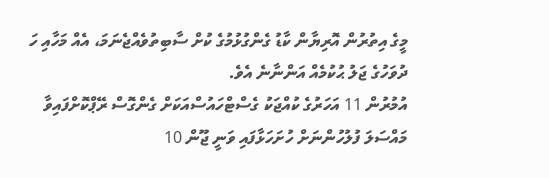މީގެ އިތުރުން އޮރިޔާން ކާޑު ގެންގުޅުމުގެ ކުށް ސާބިތުވެއްޖެނަމަ، އެއް މަހާއި ހަ ދުވަހުގެ ޖަލު ޙުކުމެއް އަންނާނެ އެވެ.
އުމުރުން 11 އަހަރުގެ ކުއްޖަކު ގެސްޓްހައުސްއަކަށް ގެންގޮސް ރޭޕްކޮށްފައިވާ މައްސަލަ ފުލުހުންނަށް ހުށަހަޅާފައި ވަނީ ޖޫން 10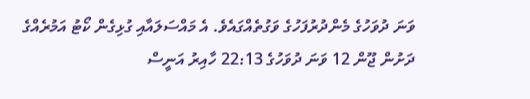ވަނަ ދުވަހުގެ މެންދުރުފަހުގެ ވަގުތެއްގައެވެ. އެ މައްސަލައާއި ގުޅިގެން ކޯޓު އަމުރެއްގެ ދަށުން ޖޫން 12 ވަނަ ދުވަހުގެ 22:13 ހާއިރު އަނީސް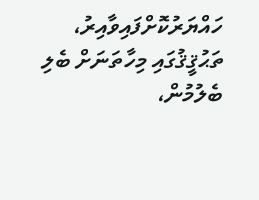ހައްޔަރުކޮށްފައިވާއިރު، ތަޙުޤީޤުގައި މިހާތަނަށް ބެލި ބެލުމުން،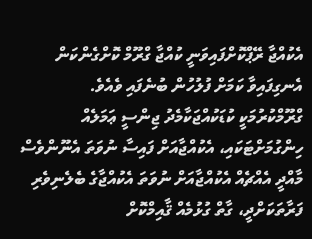އެކުއްޖާ ރޭޕްކޮށްފައިވަނީ ކުއްޖާ ގްރޫމް ކޮށްގެންކަން އެނގިފައިވާ ކަމަށް ފުލުހުން ބުނެފައި ވެއެވެ.
ގްރޫމްކުރުމަކީ ކުޑަކުއްޖަކާމެދު ޖިންސީ ޢަމަލެއް ހިންގުމަށްޓަކައި، އެކުއްޖާއަށް ފައިސާ ނުވަތަ އެނޫންވެސް މާއްދީ އެއްޗެއް އެކުއްޖާއަށް ނުވަތަ އެކުއްޖާގެ ބެލެނިވެރި ފަރާތަކަށްދީ، ގާތް ގުޅުމެއް ޤާއިމްކޮށް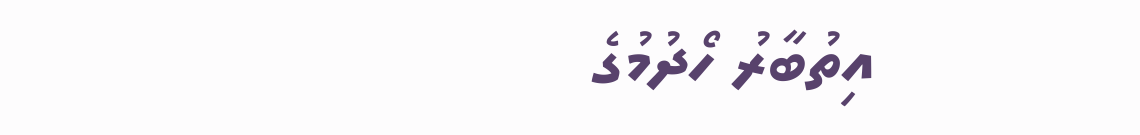އިތުބާރު ހޯދުމުގެ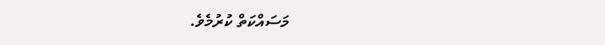މަސައްކަތް ކުރުމެވެ.